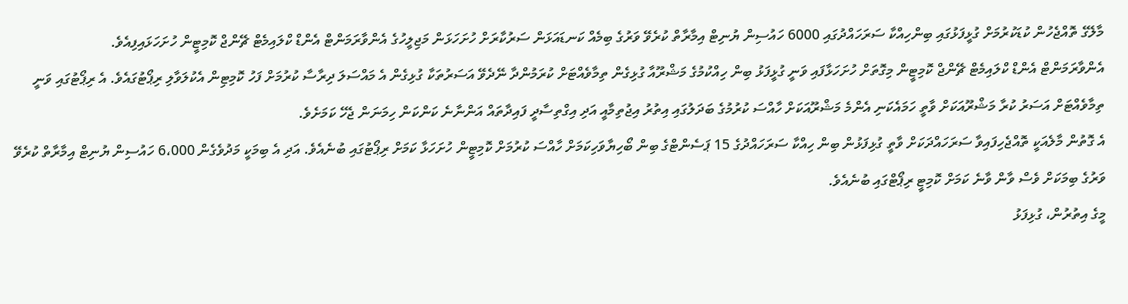މާލޭގެ ތޮއްޖެހުން ކުޑަކުރުމަށް ގުޅީފަޅުގައި ބިންހިއްކާ ސަރަހައްދުގައި 6000 ހައުސިން ޔުނިޓް އިމާރާތް ކުރެވޭ ވަރުގެ ބިމެއް ކަނޑައަޅަން ސަރުކާރަށް ހުށަހަޅަން މަޖިލީހުގެ އެންވާރަމަންޓް އެންޑް ކްލައިމެޓް ޗޭންޖް ކޮމިޓީން ހުށަހަޅައިފިއެވެ.
އެންވާރަމަންޓް އެންޑް ކްލައިމެޓް ޗޭންޖް ކޮމިޓީން މިގޮތަށް ހުށަހަޅާފައި ވަނީ ގުޅީފަޅު ބިން ހިއްކުމުގެ މަޝްރޫއާ ގުޅިގެން ތިމާވެއްޓަށް ކުރަމުންދާ ނޭދެވޭ އަސަރުތަކާ ގުޅިގެން އެ މައްސަލަ ދިރާސާ ކުރުމަށް ފަހު ކޮމިޓިން އެކުލަވާލި ރިޕޯޓުގައެވެ. އެ ރިޕޯޓުގައި ވަނީ ތިމާވެއްޓަށް އަސަރު ކުރާ މަޝްރޫއަކަށް ވާތީ ހަމައެކަނި އެންމެ މަޝްރޫއަކަށް ހާއްސަ ކުރުމުގެ ބަދަލުގައި އިތުރު އިޖުތިމާއީ އަދި އިގްތިސާދީ ފައިދާތައް އަންނާނެ ކަންކަން ހިމަނަން ޖެހޭ ކަމަށެވެ.
އެ ގޮތުން މާލެއަކީ ތޮއްޖެހިފައިވާ ސަރަހައްދަކަށް ވާތީ ގުޅިފަޅުން ބިން ހިއްކާ ސަރަހައްދުގެ 15 ޕަސެންޓްގެ ބިން ބޯހިޔާވަހިކަމަށް ހާއްސަ ކުރުމަށް ކޮމިޓީން ހުށަހަޅާ ކަމަށް ރިޕޯޓުގައި ބުނެއެވެ. އަދި އެ ބިމަކީ މަދުވެގެން 6،000 ހައުސިން ޔުނިޓް އިމާރާތް ކުރެވޭ ވަރުގެ ބިމަކަށް ވެސް ވާން ވާނެ ކަމަށް ކޮމިޓީ ރިޕޯޓްގައި ބުނެއެވެ.
މީގެ އިތުރުން، ގުޅިފަޅު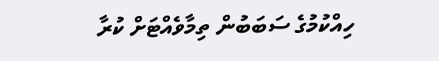ހިއްކުމުގެ ސަބަބުން ތިމާވެއްޓަށް ކުރާ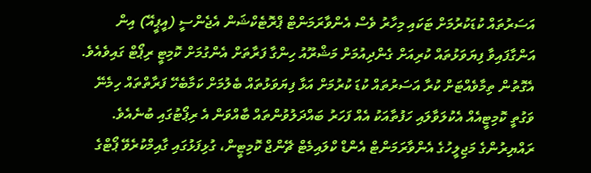އަސަރުތައް ކުޑަކުރުމަށް ޓަކައި މިހާރު ވެސް އެންވާރަމަންޓް ޕްރޮޓެކްޝަން އެޖެންސީ (އީޕީއޭ) އިން އަންގާފައިވާ ފިޔަވަޅުތައް ކުރިއަށް ގެންދިއުމަށް މަޝްރޫއު ހިންގާ ފަރާތަށް އެންގުމަށް ކޮމިޓީ ރިޕޯޓް ގައިވެއެވެ. އެގޮތުން ތިމާވެއްޓަށް ކުރާ އަސަރުތައް ކުޑަ ކުރުމަށް އަޅާ ފިޔަވަޅުތައް ބެލުމަށް ކަމާބެހޭ ފަރާތްތައް ހިމެނޭ ވަގުތީ ކޮމިޓީއެއް އެކުލަވާލައި ހަފުތާއަކު އެއް ފަހަރު ބައްދަލުވުންތައް ބާއްވަން އެ ރިޕޯޓުގައި ބުނެއެވެ.
ރައްޔިރުންގެ މަޖިލީހުގެ އެންވާރަމަންޓް އެންޑް ކްލައިމެޓް ޗޭންޖް ކޮމިޓީން، ގުޅިފަޅުގައި ގާއިމްކުރެވޭ ޕޯޓްގެ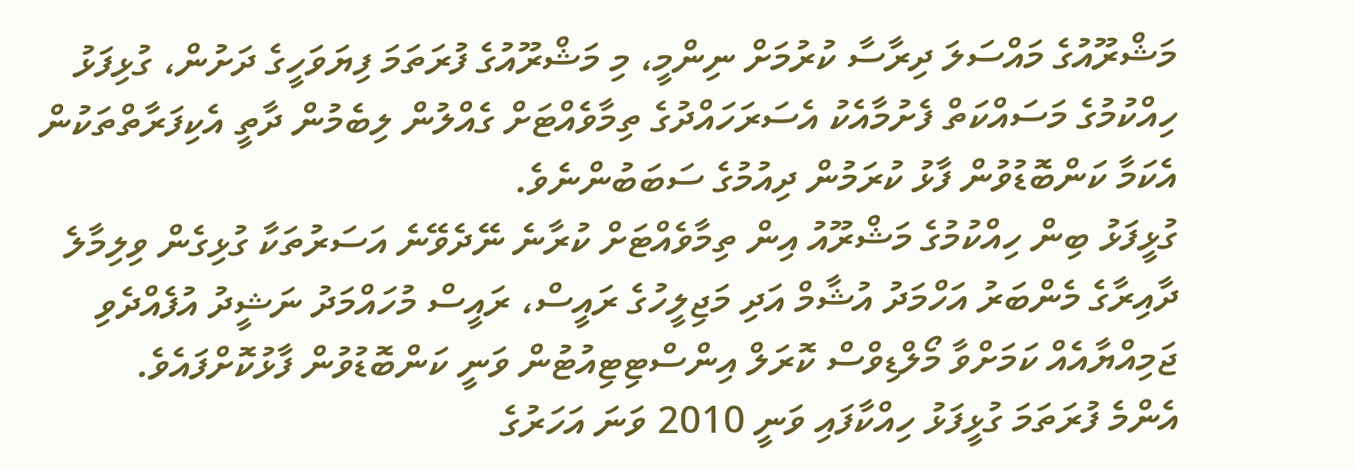މަޝްރޫއުގެ މައްސަލަ ދިރާސާ ކުރުމަށް ނިންމީ، މި މަޝްރޫއުގެ ފުރަތަމަ ފިޔަވަހީގެ ދަށުން، ގުޅިފަޅު ހިއްކުމުގެ މަސައްކަތް ފެށުމާއެކު އެސަރަހައްދުގެ ތިމާވެއްޓަށް ގެއްލުން ލިބެމުން ދާތީ އެކިފަރާތްތަކުން އެކަމާ ކަންބޮޑުވުން ފާޅު ކުރަމުން ދިއުމުގެ ސަބަބުންނެވެ.
ގުޅީފަޅު ބިން ހިއްކުމުގެ މަޝްރޫއު އިން ތިމާވެއްޓަށް ކުރާނެ ނޭދެވޭނެ އަސަރުތަކާ ގުޅިގެން ވިލިމާލެ ދާއިރާގެ މެންބަރު އަހްމަދު އުޝާމް އަދި މަޖިލީހުގެ ރައީސް، ރައީސް މުހައްމަދު ނަޝީދު އުފެއްދެވި ޖަމިއްޔާއެއް ކަމަށްވާ މޯލްޑިވްސް ކޮރަލް އިންސްޓިޓިއުޓުން ވަނީ ކަންބޮޑުވުން ފާޅުކޮށްފައެވެ.
އެންމެ ފުރަތަމަ ގުޅީފަޅު ހިއްކާފައި ވަނީ 2010 ވަނަ އަހަރުގެ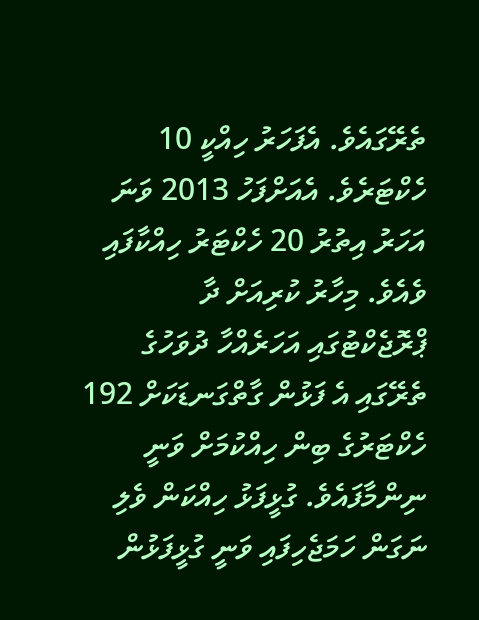ތެރޭގައެވެ. އެފަހަރު ހިއްކީ 10 ހެކްޓަރެވެ. އެއަށްފަހު 2013 ވަނަ އަހަރު އިތުރު 20 ހެކްޓަރު ހިއްކާފައި ވެއެވެ. މިހާރު ކުރިއަށް ދާ ޕްރޮޖެކްޓުގައި އަހަރެއްހާ ދުވަހުގެ ތެރޭގައި އެ ފަޅުން ގާތްގަނޑަކަށް 192 ހެކްޓަރުގެ ބިން ހިއްކުމަށް ވަނީ ނިންމާފައެވެ. ގުޅީފަޅު ހިއްކަން ވެލި ނަގަން ހަމަޖެހިފައި ވަނީ ގުޅީފަޅުން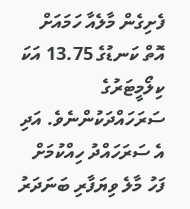ފެށިގެން މާލެއާ ހަމައަށް އޮތް ކަނޑުގެ 13.75 އަކަ ކިލޯމީޓަރުގެ ސަރަހައްދަކުންނެވެ. އަދި އެ ސަރަހައްދު ހިއްކުމަށް ފަހު މާލެ ވިޔަފާރި ބަނަދަރު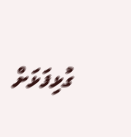ގުޅިފަޅަށް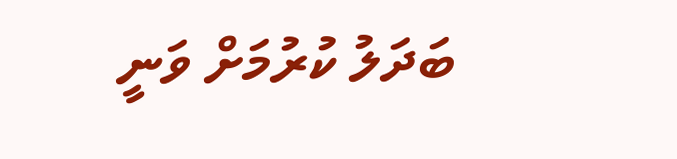ބަދަލު ކުރުމަށް ވަނީ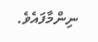ނިންމާފައެވެ.